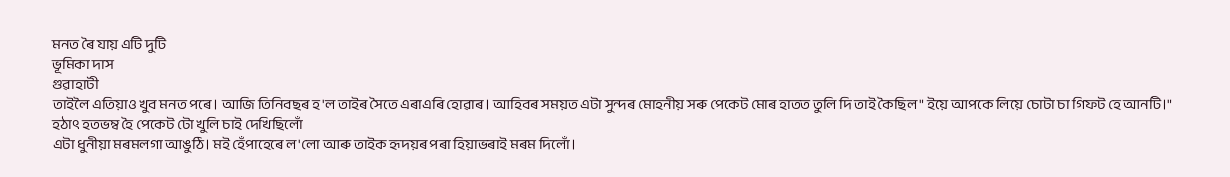মনত ৰৈ যায় এটি দুটি
ভূমিকা দাস
গুৱাহাটী
তাইলৈ এতিয়াও খুব মনত পৰে। আজি তিনিবছৰ হ'ল তাইৰ সৈতে এৰাএৰি হোৱাৰ। আহিবৰ সময়ত এটা সুন্দৰ মোহনীয় সৰু পেকেট মোৰ হাতত তুলি দি তাই কৈছিল " ইয়ে আপকে লিয়ে চোটা চা গিফট হে আনটি।"
হঠাৎ হতভম্ব হৈ পেকেট টো খুলি চাই দেখিছিলোঁ
এটা ধুনীয়া মৰমলগা আঙুঠি। মই হেঁপাহেৰে ল'লো আৰু তাইক হৃদয়ৰ পৰা হিয়াভৰাই মৰম দিলোঁ।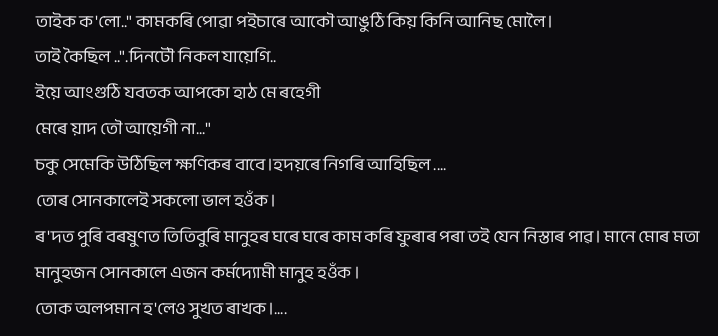তাইক ক'লো.." কামকৰি পোৱা পইচাৰে আকৌ আঙুঠি কিয় কিনি আনিছ মোলৈ।
তাই কৈছিল ..".দিনটৌ নিকল যায়েগি..
ইয়ে আংগুঠি যবতক আপকো হাঠ মে ৰহেগী
মেৰে য়াদ তৌ আয়েগী না..."
চকু সেমেকি উঠিছিল ক্ষণিকৰ বাবে।হদয়ৰে নিগৰি আহিছিল ....
তোৰ সোনকালেই সকলো ভাল হওঁক।
ৰ'দত পুৰি বৰষুণত তিতিবুৰি মানুহৰ ঘৰে ঘৰে কাম কৰি ফুৰাৰ পৰা তই যেন নিস্তাৰ পাৱ। মানে মোৰ মতা মানুহজন সোনকালে এজন কৰ্মদ্যোমী মানুহ হওঁক ।
তোক অলপমান হ'লেও সুখত ৰাখক।....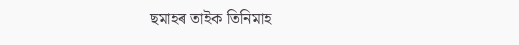ছমাহৰ তাইক তিনিমাহ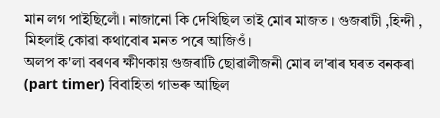মান লগ পাইছিলোঁ। নাজানো কি দেখিছিল তাই মোৰ মাজত । গুজৰাটী ,হিন্দী , মিহলাই কোৱা কথাবোৰ মনত পৰে আজিওঁ।
অলপ ক'লা বৰণৰ ক্ষীণকায় গুজৰাটি ছোৱালীজনী মোৰ ল'ৰাৰ ঘৰত বনকৰা (part timer) বিবাহিতা গাভৰু আছিল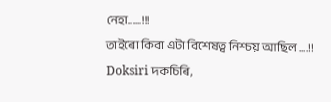নেহা......!!!
তাইৰো কিবা এটা বিশেষত্ব নিশ্চয় আছিল ....!!
Doksiri দকচিৰি,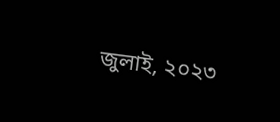জুলাই, ২০২৩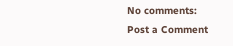No comments:
Post a Comment